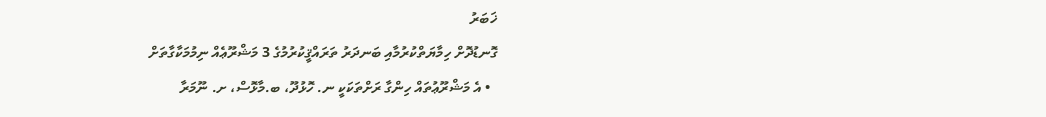ޚަބަރު
ގޮނޑުދޮށް ހިމާޔަތްކުރުމާއި ބަނދަރު ތަރައްޤީކުރުމުގެ 3 މަޝްރޫޢެއް ނިމުމަކާގާތަށް
  • އެ މަޝްރޫޢުތައް ހިންގާ ރަށްތަކަކީ ނ. ހޮޅުދޫ، ބ.މާޅޮސް، ށ. ނޫމަރާ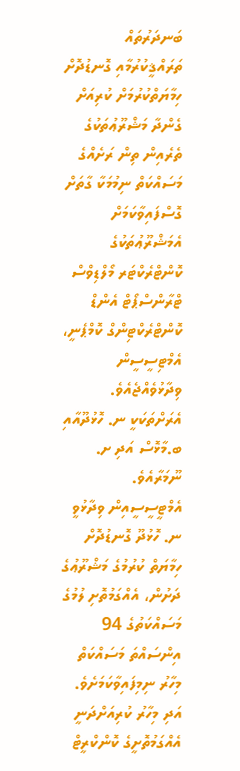ބަނދަރުތައް ތަރައްޤީކުރުމާއި ގޮނޑުދޮށް ހިމާޔަތްކުރުމަށް ކުރިއަށް ގެންދާ މަޝްރޫޢުތަކުގެ ތެރެއިން ތިން ރަށެއްގެ މަސައްކަތް ނިމުމަކާ ގާތަށް ގޮސްފައިވާކަމަށް އެމަޝްރޫޢުތަކުގެ ކޮންޓްރެކްޓަރ މޯލްޑިވްސް ޓްރާންސްޕޯޓް އެންޑް ކޮންޓްރެކްޓިންގް ކޮމްޕެނީ، އެމްޓިސީސީން ވިދާޅުވެއްޖެއެވެ. އެރަށްތަކަކީ ނ. ހޮޅުދޫއާއި ބ.މާޅޮސް އަދި ށ. ނޫމަރާއެވެ.
އެމްޓީސީސީއިން ވިދާޅުވީ ނ. ހޮޅުދޫ ގޮނޑުދޮށް ހިމާޔަތް ކުރުމުގެ މަޝްރޫޢުގެ ދަށުން، އެއްގަމުތޮށި ލުމުގެ މަސައްކަތުގެ 94 އިންސައްތަ މަސައްކަތް މިހާރު ނިމިފައިވާކަމަށެވެ. އަދި މިހާރު ކުރިއަށްދަނީ އެއްގަމުތޮށީގެ ކޮންކްރީޓް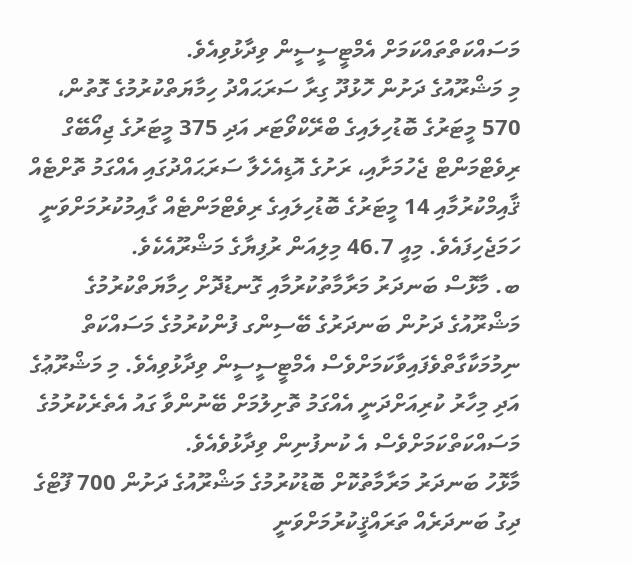މަސައްކަތްތައްކަމަށް އެމްޓީސީސީން ވިދާޅުވިއެވެ.
މި މަޝްރޫއުގެ ދަށުން ހޮޅުދޫ ގިރާ ސަރަޙައްދު ހިމާޔަތްކުރުމުގެ ގޮތުން، 570 މީޓަރުގެ ބޮޑުހިލައިގެ ބްރޭކްވޯޓަރ އަދި 375 މީޓަރުގެ ޖިއޯބޭގް ރިވެޓްމަންޓް ޖެހުމަށާއި، ރަށުގެ އޮޑިއެހެލާ ސަރަޙައްދުގައި އެއްގަމު ތޮށްޓެއް ޤާއިމްކުރުމާއި 14 މީޓަރުގެ ބޮޑުހިލައިގެ ރިވެޓްމަންޓެއް ގާއިމުކުރުމަށްވަނީ ހަމަޖެހިފައެވެ. މިއީ 46.7 މިލިއަން ރުފިޔާގެ މަޝްރޫއެކެވެ.
ބ. މާޅޮސް ބަނދަރު މަރާމާތުކުރުމާއި ގޮނޑުދޮށް ހިމާޔަތްކުރުމުގެ މަޝްރޫއުގެ ދަށުން ބަނދަރުގެ ބޭސިންގ ފުންކުރުމުގެ މަސައްކަތް ނިމުމަކާގާތްވެފައިވާކަމަށްވެސް އެމްޓީސީސީން ވިދާޅުވިއެވެ. މި މަޝްރޫޢުގެ އަދި މިހާރު ކުރިއަށްދަނީ އެއްގަމު ތޮށިލުމަށް ބޭނުންވާ ގައު އެތެރެކުރުމުގެ މަސައްކަތްކަމަށްވެސް އެ ކުނފުނިން ވިދާޅުވެއެވެ.
މާޅޮހު ބަނދަރު މަރާމާތުކޮށް ބޮޑުކުރުމުގެ މަޝްރޫއުގެ ދަށުން 700 ފޫޓްގެ ދިގު ބަނދަރެއް ތަރައްޤީކުރުމަށްވަނީ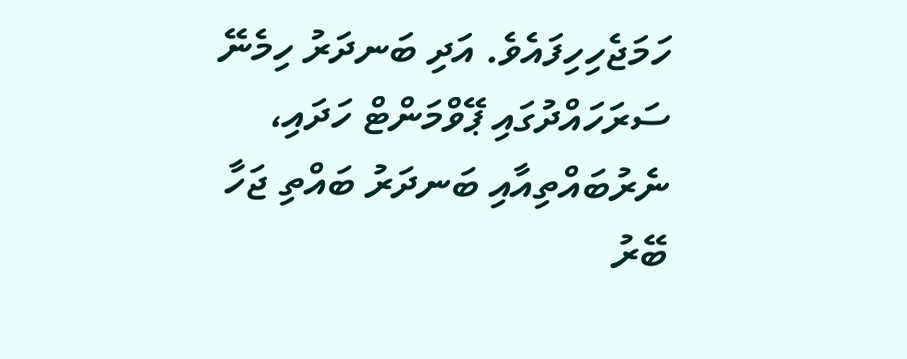ހަމަޖެހިހިފައެވެ. އަދި ބަނދަރު ހިމެނޭ ސަރަހައްދުގައި ޕޭވްމަންޓް ހަދައި، ނެރުބައްތިއާއި ބަނދަރު ބައްތި ޖަހާ ބޭރު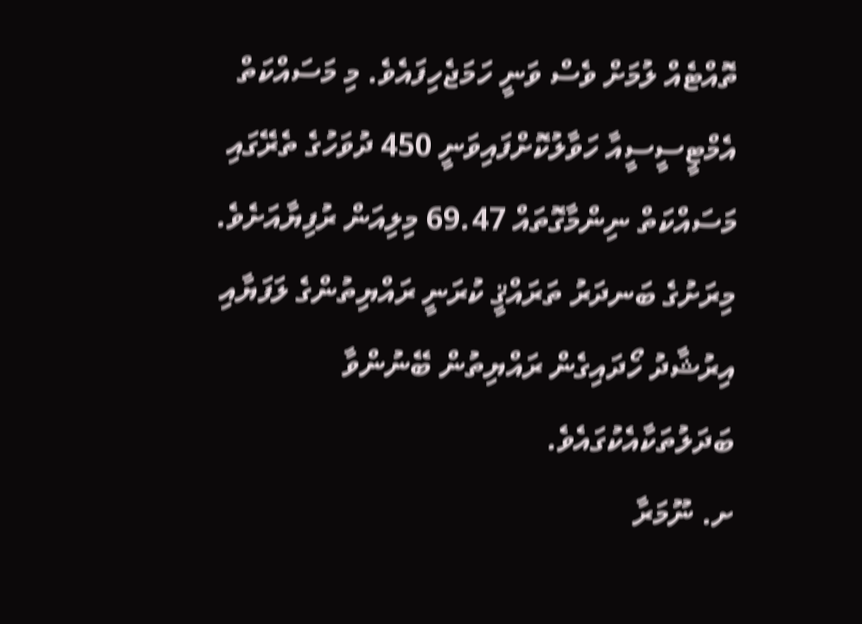ތޮއްޓެއް ލުމަށް ވެސް ވަނީ ހަމަޖެހިފައެވެ. މި މަސައްކަތް އެމްޓީސީސީއާ ހަވާލުކޮށްފައިވަނީ 450 ދުވަހުގެ ތެރޭގައި މަސައްކަތް ނިންމާގޮތައް 69.47 މިލިއަން ރުފިޔާއަށެވެ.
މިރަށުގެ ބަނދަރު ތަރައްޤީ ކުރަނީ ރައްޔިތުންގެ ލަފަޔާއި އިރުޝާދު ހޯދައިގެން ރައްޔިތުން ބޭނުންވާ ބަދަލުތަކާއެކުގައެވެ.
ށ. ނޫމަރާ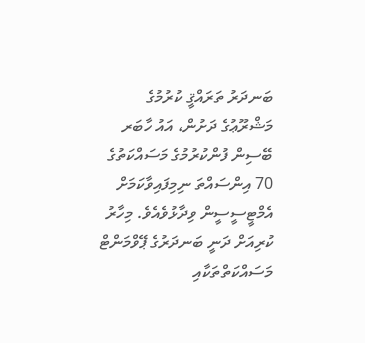ބަނދަރު ތަރައްޤީ ކުރުމުގެ މަޝްރޫޢުގެ ދަށުން، އައު ހާބަރ ބޭސިން ފުންކުރުމުގެ މަސައްކަތުގެ 70 އިންސައްތަ ނިމިފައިވާކަމަށް އެމްޓީސީސީން ވިދާޅުވެއެވެ. މިހާރު ކުރިއަށް ދަނީ ބަނދަރުގެ ޕޭވްމަންޓް މަސައްކަތްތަކާއި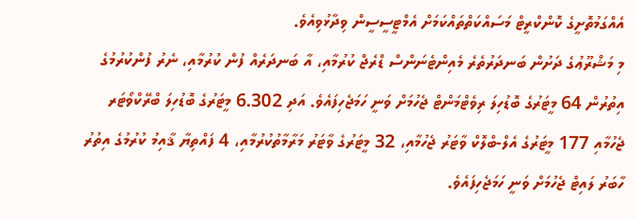އެއްގަމުތޮށީގެ ކޮންކްރީޓް މަސައްކަތްތައްކަމަށް އެމްޓީސީސީން ވިދާޅުވިއެވެ.
މި މަޝްރޫޢުގެ ދަށުން ބަނދަރުތެރެ މެއިންޓެނަންސް ޑްރެޖް ކުރުމާއި، އާ ބަނދަރެއް ފުން ކުރުމާއި، ނެރު ފުންކުރުމުގެ އިތުރުން 64 މީޓަރުގެ ބޮޑުހިލަ ރިވެޓްމަންޓް ޖެހުމަށް ވަނީ ހަމަޖެހިފައެވެ. އަދި 6.302 މީޓަރުގެ ބޮޑުހިލަ ބްރޭކްވޯޓަރ ޖެހުމާއި 177 މީޓަރުގެ އެލް-ބްލޮކް ވާޓަރު ޖެހުމާއި، 32 މީޓަރުގެ ވާޓަރު މަރާމާތުކުރުމާއި، 4 ފައްތިޔާ ޤާއިމު ކުރުމުގެ އިތުރު ހާބަރު ލައިޓް ޖެހުމަށް ވަނީ ހަމަޖެހިފައެވެ.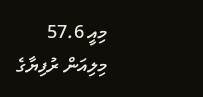މިއީ 57.6 މިލިއަން ރުފިޔާގެ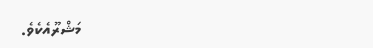މަޝްރޫއެކެވެ.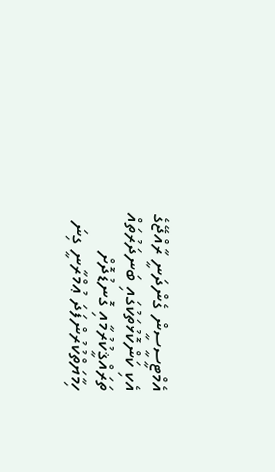އެމްޓީސީސީން ގެންދަނީ ރާއްޖޭގެ އެކި ކަންކޮޅުތަކުގައި ބަނދަރުތައް ތަރައްޤީކުރުމާއި ގޮނޑުދޮށް ހިމާޔަތްކުރުންފަދަ ޢުމްރާނީ ގިނަ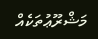މަޝްރޫޢުތަކެއް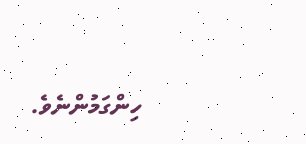ހިންގަމުންނެވެ.